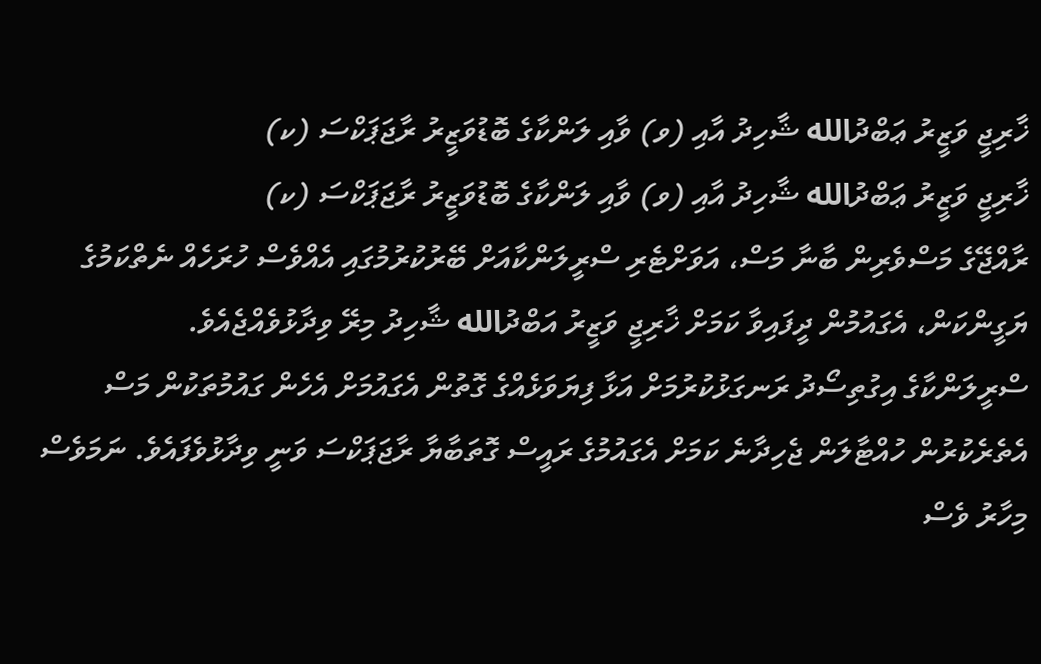ޚާރިޖީ ވަޒީރު ޢަބްދުالله ޝާހިދު އާއި (ވ) ވާއި ލަންކާގެ ބޮޑުވަޒީރު ރާޖަޕަކްސަ (ކ)
ޚާރިޖީ ވަޒީރު ޢަބްދުالله ޝާހިދު އާއި (ވ) ވާއި ލަންކާގެ ބޮޑުވަޒީރު ރާޖަޕަކްސަ (ކ)
ރާއްޖޭގެ މަސްވެރިން ބާނާ މަސް، އަވަށްޓެރި ސްރީލަންކާއަށް ބޭރުކުރުމުގައި އެއްވެސް ހުރަހެއް ނެތްކަމުގެ ޔަގީންކަން، އެގައުމުން ދީފައިވާ ކަމަށް ޚާރިޖީ ވަޒީރު އަބްދުالله ޝާހިދު މިރޭ ވިދާޅުވެއްޖެއެވެ.
ސްރީލަންކާގެ އިގުތިސޯދު ރަނގަޅުކުރުމަށް އަޅާ ފިޔަވަޅެއްގެ ގޮތުން އެގައުމަށް އެހެން ގައުމުތަކުން މަސް އެތެރެކުރުން ހުއްޓާލަން ޖެހިދާނެ ކަމަށް އެގައުމުގެ ރައީސް ގޮތަބާޔާ ރާޖަޕަކްސަ ވަނީ ވިދާޅުވެފައެވެ. ނަމަވެސް މިހާރު ވެސް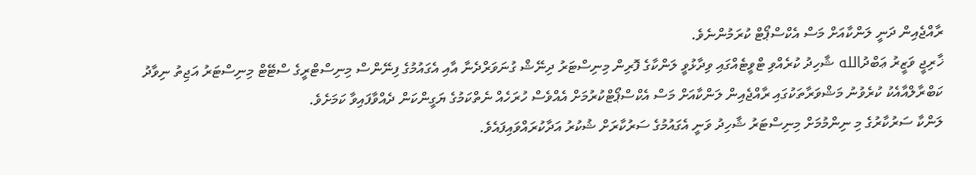ރާއްޖެއިން ދަނީ ލަންކާއަށް މަސް އެކްސްޕޯޓް ކުރަމުންނެވެ.
ޚާރިޖީ ވަޒީރު ޢަބްދުالله ޝާހިދު ކުރެއްވި ޓްވީޓެއްގައި ވިދާޅުވީ ލަންކާގެ ފޮރިން މިނިސްޓަރު ދިނޭޝް ގުނަވަރްދެނާ އާއި އެގައުމުގެ ފިނޭންސް މިނިސްޓްރީގެ ސްޓޭޓް މިނިސްޓަރު އަޖިތު ނިވާދު ކަބްރާލްއާއެކު ކުރެވުނު މަޝްވަރާތަކުގައި ރާއްޖެއިން ލަންކާއަށް މަސް އެކްސްޕޯޓްކުރުމަށް އެއްވެސް ހުރަހެއް ނެތްކަމުގެ ޔަގީންކަން ދެއްވާފައިވާ ކަމަށެވެ.
ލަންކާ ސަރުކާރުގެ މި ނިންމުމަށް މިނިސްޓަރު ޝާހިދު ވަނީ އެގައުމުގެ ސަރުކާރަށް ޝުކުރު އަދާކުރައްވައިފައެވެ.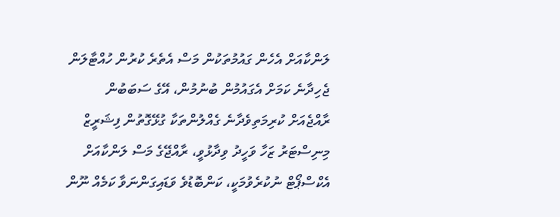ލަންކާއަށް އެހެން ގައުމުތަކުން މަސް އެތެރެ ކުރުން ހުއްޓާލަން ޖެހިދާނެ ކަމަށް އެގައުމުން ބުނުމުން، އޭގެ ސަބަބުން ރާއްޖެއަށް ކުރިމަތިވެދާނެ ގެއްލުންތަކާ ގުޅޭގޮތުން ފިޝަރީޒް މިނިސްޓަރު ޒަހާ ވަހީދު ވިދާޅުވީ، ރާއްޖޭގެ މަސް ލަންކާއަށް އެކްސްޕޯޓް ނުކުރެވުމަކީ، ކަންބޮޑުވެ ވަޑައިގަންނަވާ ކަމެއް ނޫން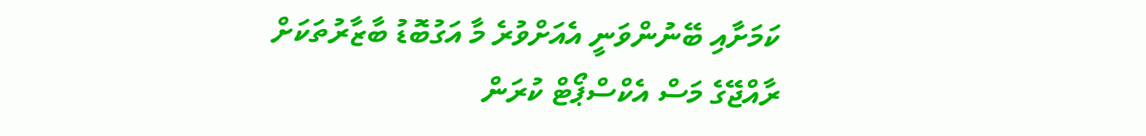ކަމަށާއި ބޭނުންވަނީ އެއަށްވުރެ މާ އަގުބޮޑު ބާޒާރުތަކަށް ރާއްޖޭގެ މަސް އެކްސްޕޯޓް ކުރަން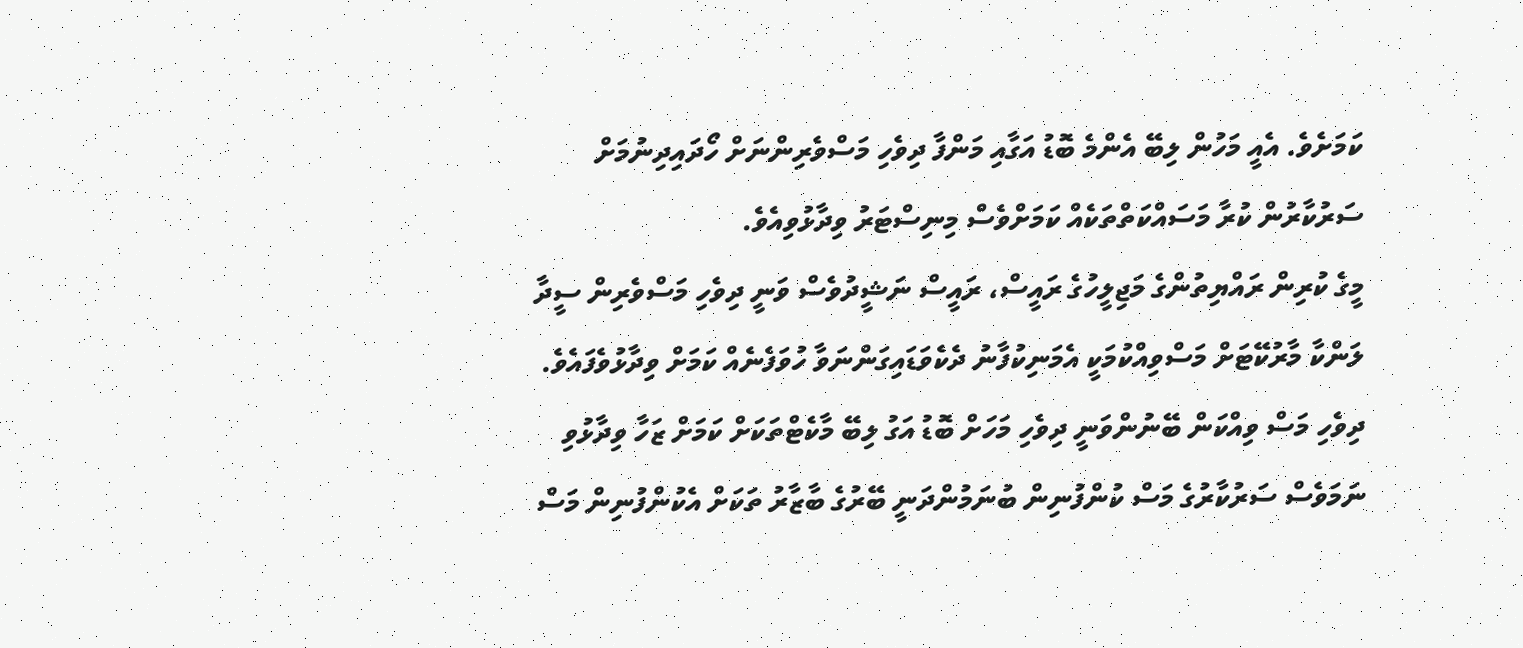ކަމަށެވެ. އެއީ މަހުން ލިބޭ އެންމެ ބޮޑު އަގާއި މަންފާ ދިވެހި މަސްވެރިންނަށް ހޯދައިދިނުމަށް ސަރުކާރުން ކުރާ މަސައްކަތްތަކެއް ކަމަށްވެސް މިނިސްޓަރު ވިދާޅުވިއެވެ.
މީގެ ކުރިން ރައްޔިތުންގެ މަޖިލީހުގެ ރައީސް، ރައީސް ނަޝީދުވެސް ވަނީ ދިވެހި މަސްވެރިން ސީދާ ލަންކާ މާރުކޭޓަށް މަސްވިއްކުމަކީ އެމަނިކުފާނު ދެކެވަޑައިގަންނަވާ ހުވަފެނެއް ކަމަށް ވިދާޅުވެފައެވެ.
ދިވެހި މަސް ވިއްކަން ބޭނުންވަނީ ދިވެހި މަހަށް ބޮޑު އަގު ލިބޭ މާކެޓްތަކަށް ކަމަށް ޒަހާ ވިދާޅުވި ނަމަވެސް ސަރުކާރުގެ މަސް ކުންފުނިން ބުނަމުންދަނީ ބޭރުގެ ބާޒާރު ތަކަށް އެކުންފުނިން މަސް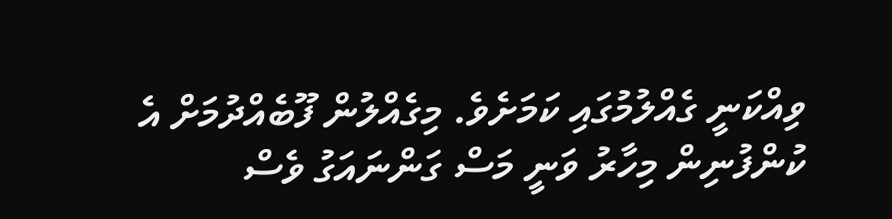ވިއްކަނީ ގެއްލުމުގައި ކަމަށެވެ. މިގެއްލުން ފޫބެއްދުމަށް އެ ކުންފުނިން މިހާރު ވަނީ މަސް ގަންނައަގު ވެސް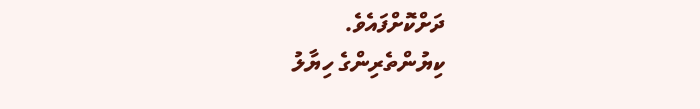ދަށްކޮށްފައެވެ.
ކިޔުންތެރިންގެ ހިޔާލު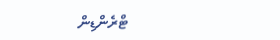ޓްރެންޑިން